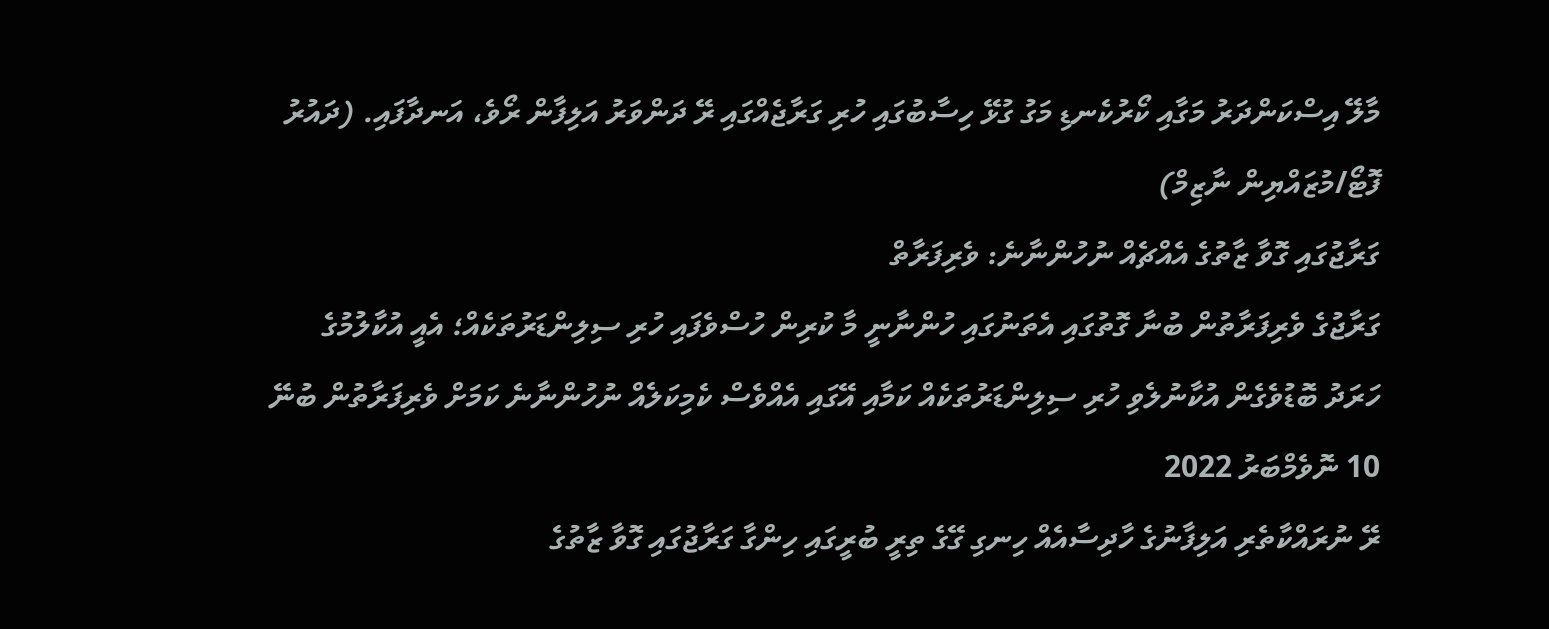މާލޭ އިސްކަންދަރު މަގާއި ކޯރުކެނޑި މަގު ގުޅޭ ހިސާބުގައި ހުރި ގަރާޖެއްގައި ރޭ ދަންވަރު އަލިފާން ރޯވެ، އަނދާފައި. (ދައުރު ފޮޓޯ/މުޒައްޔިން ނާޒިމް)
ގަރާޖުގައި ގޮވާ ޒާތުގެ އެއްޗެއް ނުހުންނާނެ: ވެރިފަރާތް
ގަރާޖުގެ ވެރިފަރާތުން ބުނާ ގޮތުގައި އެތަނުގައި ހުންނާނީ މާ ކުރިން ހުސްވެފައި ހުރި ސިލިންޑަރުތަކެއް؛ އެއީ އުކާލުމުގެ ހަރަދު ބޮޑުވެގެން އުކާނުލެވި ހުރި ސިލިންޑަރުތަކެއް ކަމާއި އޭގައި އެއްވެސް ކެމިކަލެއް ނުހުންނާނެ ކަމަށް ވެރިފަރާތުން ބުނޭ
10 ނޮވެމްބަރު 2022
ރޭ ނުރައްކާތެރި އަލިފާނުގެ ހާދިސާއެއް ހިނގި ގޭގެ ތިރީ ބުރީގައި ހިންގާ ގަރާޖުގައި ގޮވާ ޒާތުގެ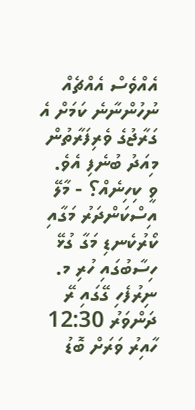އެއްވެސް އެއްޗެއް ނުހުންނާނެ ކަމަށް އެ ގަރާޖުގެ ވެރިފަރާތުން މިއަދު ބުނެފި އެވެ.
ވީ ކިހިނެއް؟ - މާލޭ އިސްކަންދަރު މަގާއި ކޯރުކެނޑި މަގާ ގުޅޭ ހިސާބުގައި ހުރި މ. ނިރުފެހި ގޭގައި ރޭ ދަންވަރު 12:30 ހާއިރު ވަރަށް ބޮޑު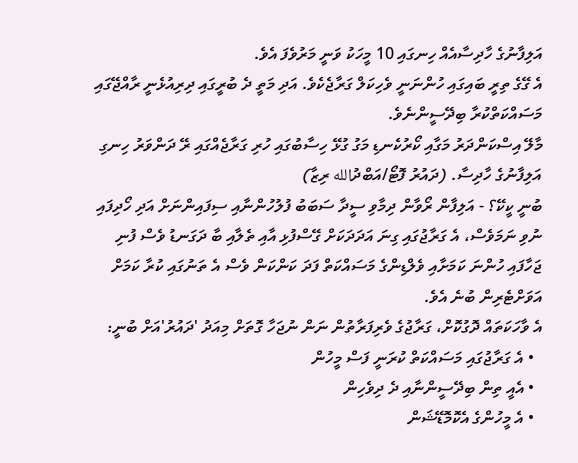އަލިފާނުގެ ހާދިސާއެއް ހިނގައި 10 މީހަކު ވަނީ މަރުވެފަ އެވެ.
އެ ގޭގެ ތިރީ ބައިގައި ހުންނަނީ ވެހިކަލް ގަރާޖެކެވެ. އަދި މަތީ ދެ ބުރީގައި ދިރިއުޅެނީ ރާއްޖޭގައި މަސައްކަތްކުރާ ބިދޭސީންނެވެ.
މާލޭ އިސްކަންދަރު މަގާއި ކޯރުކެނޑި މަގު ގުޅޭ ހިސާބުގައި ހުރި ގަރާޖެއްގައި ރޭ ދަންވަރު ހިނގި އަލިފާނުގެ ހާދިސާ. (ދައުރު ފޮޓޯ/އަބްދުالله ރިޒާ)
ބުނީ ކީކޭ؟ - އަލިފާން ރޯވާން ދިމާވި ސީދާ ސަބަބު ފުލުހުންނާއި ސިފައިންނަށް އަދި ހޯދިފައި ނުވި ނަމަވެސް، އެ ގަރާޖުގައި ގިނަ އަދަދަކަށް ގޭސްފުޅި އާއި ތެލާއި ބާ ދަގަނޑު ވެސް ފުނި ޖަހާފައި ހުންނަ ކަމަށާއި ވެލްޑިންގެ މަސައްކަތް ފަދަ ކަންކަން ވެސް އެ ތަނުގައި ކުރާ ކަމަށް އަވަށްޓެރިން ބުނެ އެވެ.
އެ ވާހަކަތައް ދޮގުކޮށް، ގަރާޖުގެ ވެރިފަރާތުން ނަން ނުޖަހާ ގޮތަށް މިއަދު 'ދައުރު'އަށް ބުނީ:
  • އެ ގަރާޖުގައި މަސައްކަތް ކުރަނީ ފަސް މީހުން
  • އެއީ ތިން ބިދޭސީންނާއި ދެ ދިވެހިން
  • އެ މީހުންގެ އެކޮމޮޑޭޝަން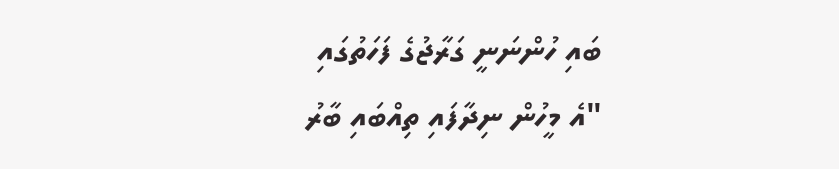ބައި ހުންނަނީ ގަރާޖުގެ ފަހަތުގައި
"އެ މީހުން ނިދާފައި ތިއްބައި ބާރު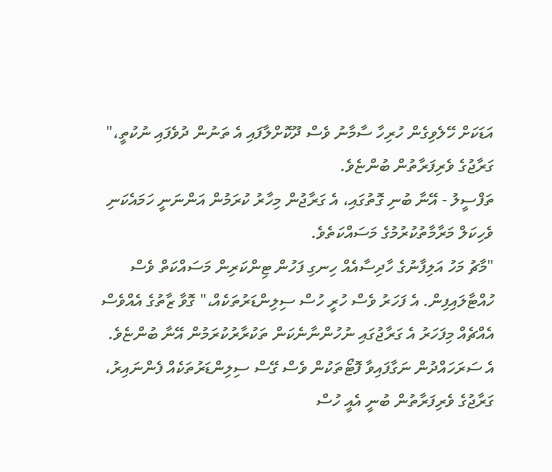އަޑަކަށް ހޭލެވިގެން ހުރިހާ ސާމާނު ވެސް ދޫކޮށްލާފައި އެ ތަނުން ދުވެފައި ނުކުތީ،" ގަރާޖުގެ ވެރިފަރާތުން ބުންޏެވެ.
ތަފްސީލު - އޭނާ ބުނި ގޮތުގައި، އެ ގަރާޖުން މިހާރު ކުރަމުން އަންނަނީ ހަމައެކަނި ވެހިކަލް މަރާމާތުކުރުމުގެ މަސައްކަތެވެ.
"މާޗު މަހު އަލިފާނުގެ ހާދިސާއެއް ހިނގި ފަހުން ޓިންކަރިން މަސައްކަތް ވެސް ހުއްޓާލައިފިން. އެ ފަހަރު ވެސް ހުރީ ހުސް ސިލިންޑަރުތަކެއް،" ގޮވާ ޒާތުގެ އެއްވެސް އެއްޗެއް މިފަހަރު އެ ގަރާޖުގައި ނުހުންނާނެކަން ތަކުރާރުކުރަމުން އޭނާ ބުންޏެވެ.
އެ ސަރަހައްދުން ނަގާފައިވާ ފޮޓޯތަކުން ވެސް ގޭސް ސިލިންޑަރުތަކެއް ފެންނައިރު، ގަރާޖުގެ ވެރިފަރާތުން ބުނީ އެއީ ހުސް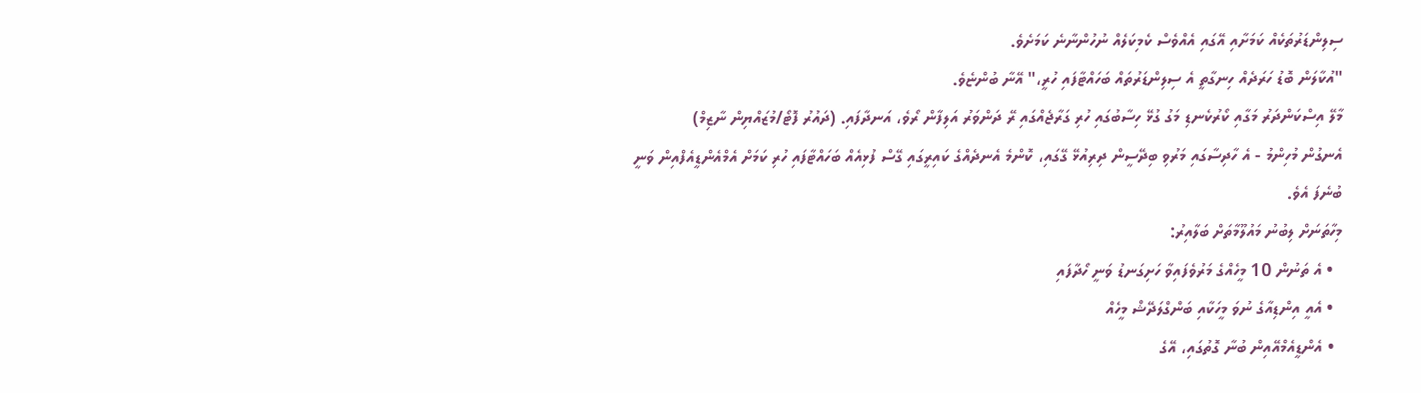ސިލިންޑަރުތަކެއް ކަމަށާއި އޭގައި އެއްވެސް ކެމިކަލެއް ނުހުންނާނެ ކަމަށެވެ.
"އުކާލަން ބޮޑު ހަރަދެއް ހިނގާތީ އެ ސިލިންޑަރުތައް ބަހައްޓާފައި ހުރީ،" އޭނާ ބުންޏެވެ.
މާލޭ އިސްކަންދަރު މަގާއި ކޯރުކެނޑި މަގު ގުޅޭ ހިސާބުގައި ހުރި ގަރާޖެއްގައި ރޭ ދަންވަރު އަލިފާން ރޯވެ، އަނދާފައި. (ދައުރު ފޮޓޯ/މުޒައްޔިން ނާޒިމް)
އެނގުން މުހިންމު - އެ ހާދިސާގައި މަރުވި ބިދޭސީން ދިރިއުޅޭ ގޭގައި، ކޮންމެ އެނދެއްގެ ކައިރީގައި ގޭސް ފުޅިއެއް ބަހައްޓާފައި ހުރި ކަމަށް އެމްއެންޑީއެފްއިން ވަނީ ބުނެފަ އެވެ.
މިހާތަނަށް ލިބުނު މައުލޫމާތަށް ބަލާއިރު:
  • އެ ތަނުން 10 މީހެއްގެ މަރުވެފައިވާ ހަށިގަނޑު ވަނީ ހޯދާފައި
  • އެއީ އިންޑިއާގެ ނުވަ މީހަކާއި ބަންގްލަދޭޝް މީހެއް
  • އެންޑީއެމްއޭއިން ބުނާ ގޮތުގައި، އޭގެ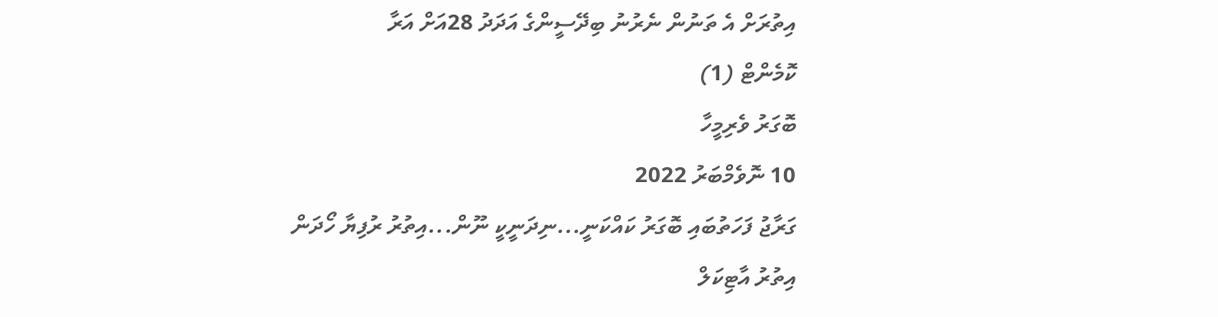އިތުރަށް އެ ތަނުން ނެރުނު ބިދޭސީންގެ އަދަދު 28އަށް އަރާ
ކޮމެންޓް (1)
ބޮގަރު ވެރިމީހާ
10 ނޮވެމްބަރު 2022
ގަރާޖު ފަހަތުބައި ބޮގަރު ކައްކަނީ...ނިދަނީކީ ނޫން...އިތުރު ރުފިޔާ ހޯދަން
އިތުރު އާޓިކަލް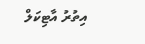އިތުރު އާޓިކަލް